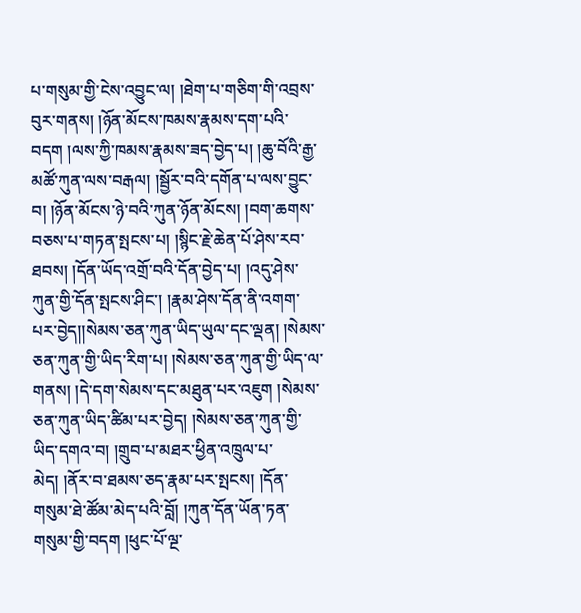པ་གསུམ་གྱི་ངེས་འབྱུང་ལ། །ཐེག་པ་གཅིག་གི་འབྲས་བུར་གནས། །ཉོན་མོངས་ཁམས་རྣམས་དག་པའི་བདག །ལས་ཀྱི་ཁམས་རྣམས་ཟད་བྱེད་པ། །ཆུ་བོའི་རྒྱ་མཚོ་ཀུན་ལས་བརྒལ། །སྦྱོར་བའི་དགོན་པ་ལས་བྱུང་བ། །ཉོན་མོངས་ཉེ་བའི་ཀུན་ཉོན་མོངས། །བག་ཆགས་བཅས་པ་གཏན་སྤངས་པ། །སྙིང་རྗེ་ཆེན་པོ་ཤེས་རབ་ཐབས། །དོན་ཡོད་འགྲོ་བའི་དོན་བྱེད་པ། །འདུ་ཤེས་ཀུན་གྱི་དོན་སྤངས་ཤིང་། །རྣམ་ཤེས་དོན་ནི་འགག་པར་བྱེད།།སེམས་ཅན་ཀུན་ཡིད་ཡུལ་དང་ལྡན། །སེམས་ཅན་ཀུན་གྱི་ཡིད་རིག་པ། །སེམས་ཅན་ཀུན་གྱི་ཡིད་ལ་གནས། །དེ་དག་སེམས་དང་མཐུན་པར་འཇུག །སེམས་ཅན་ཀུན་ཡིད་ཚིམ་པར་བྱེད། །སེམས་ཅན་ཀུན་གྱི་ཡིད་དགའ་བ། །གྲུབ་པ་མཐར་ཕྱིན་འཁྲུལ་པ་མེད། །ནོར་བ་ཐམས་ཅད་རྣམ་པར་སྤངས། །དོན་གསུམ་ཐེ་ཚོམ་མེད་པའི་བློ། །ཀུན་དོན་ཡོན་ཏན་གསུམ་གྱི་བདག །ཕུང་པོ་ལྔ་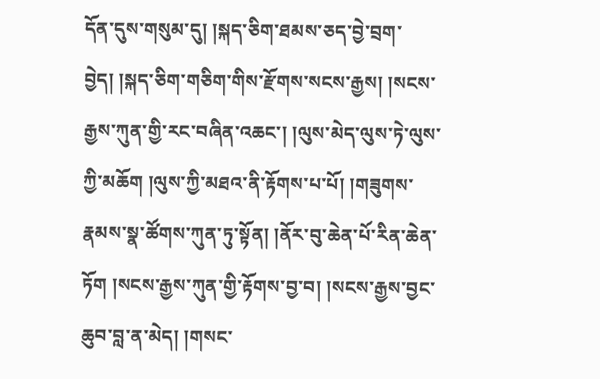དོན་དུས་གསུམ་དུ། །སྐད་ཅིག་ཐམས་ཅད་བྱེ་བྲག་བྱེད། །སྐད་ཅིག་གཅིག་གིས་རྫོགས་སངས་རྒྱས། །སངས་རྒྱས་ཀུན་གྱི་རང་བཞིན་འཆང་། །ལུས་མེད་ལུས་ཏེ་ལུས་ཀྱི་མཆོག །ལུས་ཀྱི་མཐའ་ནི་རྟོགས་པ་པོ། །གཟུགས་རྣམས་སྣ་ཚོགས་ཀུན་ཏུ་སྟོན། །ནོར་བུ་ཆེན་པོ་རིན་ཆེན་ཏོག །སངས་རྒྱས་ཀུན་གྱི་རྟོགས་བྱ་བ། །སངས་རྒྱས་བྱང་ཆུབ་བླ་ན་མེད། །གསང་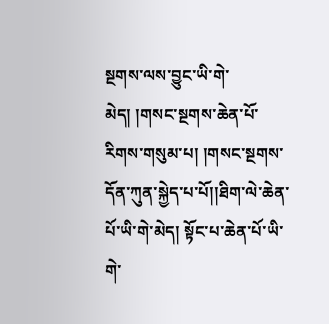སྔགས་ལས་བྱུང་ཡི་གེ་མེད། །གསང་སྔགས་ཆེན་པོ་རིགས་གསུམ་པ། །གསང་སྔགས་དོན་ཀུན་སྐྱེད་པ་པོ།།ཐིག་ལེ་ཆེན་པོ་ཡི་གེ་མེད། སྟོང་པ་ཆེན་པོ་ཡི་གེ་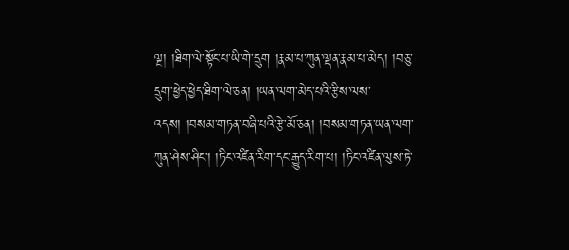ལྔ། །ཐིག་ལེ་སྟོང་པ་ཡི་གེ་དྲུག །རྣམ་པ་ཀུན་ལྡན་རྣམ་པ་མེད། །བཅུ་དྲུག་ཕྱེད་ཕྱེད་ཐིག་ལེ་ཅན། །ཡན་ལག་མེད་པའི་རྩིས་ལས་འདས། །བསམ་གཏན་བཞི་པའི་རྩེ་མོ་ཅན། །བསམ་གཏན་ཡན་ལག་ཀུན་ཤེས་ཤིང་། །ཏིང་འཛིན་རིག་དང་རྒྱུད་རིག་པ། །ཏིང་འཛིན་ལུས་ཏེ་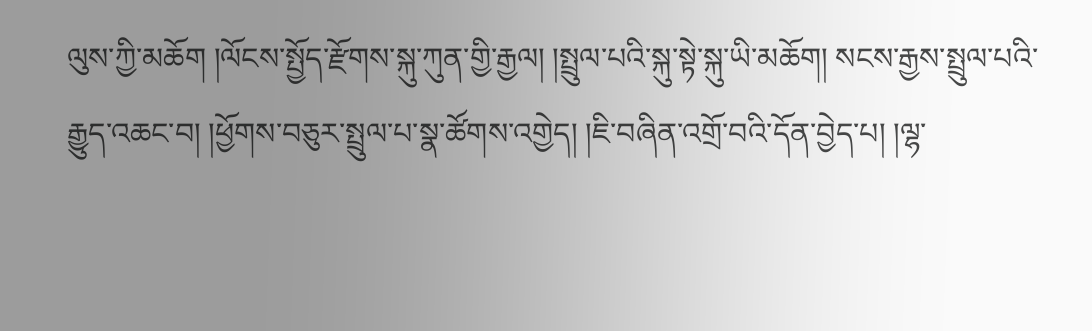ལུས་ཀྱི་མཆོག །ལོངས་སྤྱོད་རྫོགས་སྐུ་ཀུན་གྱི་རྒྱལ། །སྤྲུལ་པའི་སྐུ་སྟེ་སྐུ་ཡི་མཆོག། སངས་རྒྱས་སྤྲུལ་པའི་རྒྱུད་འཆང་བ། །ཕྱོགས་བཅུར་སྤྲུལ་པ་སྣ་ཚོགས་འགྱེད། །ཇི་བཞིན་འགྲོ་བའི་དོན་བྱེད་པ། །ལྷ་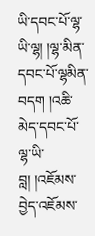ཡི་དབང་པོ་ལྷ་ཡི་ལྷ། །ལྷ་མིན་དབང་པོ་ལྷམིན་བདག །འཆི་མེད་དབང་པོ་ལྷ་ཡི་བླ། །འཇོམས་བྱེད་འཇོམས་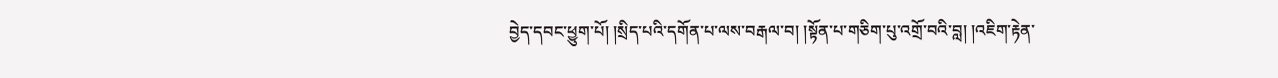བྱེད་དབང་ཕྱུག་པོ། །སྲིད་པའི་དགོན་པ་ལས་བརྒལ་བ། །སྟོན་པ་གཅིག་པུ་འགྲོ་བའི་བླ། །འཇིག་རྟེན་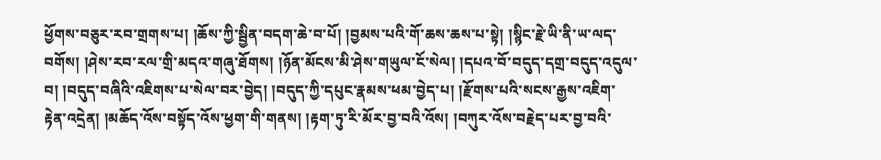ཕྱོགས་བཅུར་རབ་གྲགས་པ། །ཆོས་ཀྱི་སྦྱིན་བདག་ཆེ་བ་པོ། །བྱམས་པའི་གོ་ཆས་ཆས་པ་སྟེ། །སྙིང་རྗེ་ཡི་ནི་ཡ་ལད་བགོས། །ཤེས་རབ་རལ་གྲི་མདའ་གཞུ་ཐོགས། །ཉོན་མོངས་མི་ཤེས་གཡུལ་ངོ་སེལ། །དཔའ་བོ་བདུད་དགྲ་བདུད་འདུལ་བ། །བདུད་བཞིའི་འཇིགས་པ་སེལ་བར་བྱེད། །བདུད་ཀྱི་དཔུང་རྣམས་ཕམ་བྱེད་པ། །རྫོགས་པའི་སངས་རྒྱས་འཇིག་རྟེན་འདྲེན། །མཆོད་འོས་བསྟོད་འོས་ཕྱག་གི་གནས། །རྟག་ཏུ་རི་མོར་བྱ་བའི་འོས། །བཀུར་འོས་བརྗེད་པར་བྱ་བའི་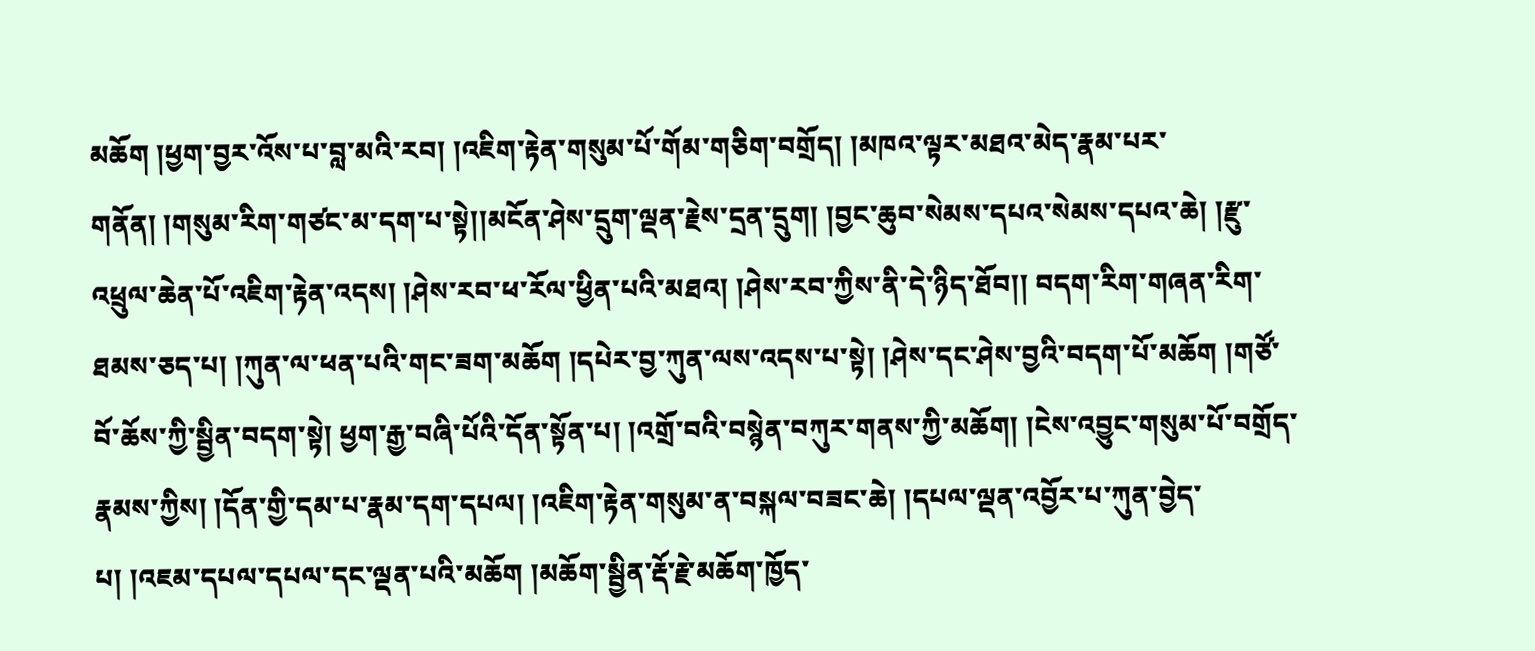མཆོག །ཕྱག་བྱར་འོས་པ་བླ་མའི་རབ། །འཇིག་རྟེན་གསུམ་པོ་གོམ་གཅིག་བགྲོད། །མཁའ་ལྟར་མཐའ་མེད་རྣམ་པར་གནོན། །གསུམ་རིག་གཙང་མ་དག་པ་སྟེ།།མངོན་ཤེས་དྲུག་ལྡན་རྗེས་དྲན་དྲུག། །བྱང་ཆུབ་སེམས་དཔའ་སེམས་དཔའ་ཆེ། །རྫུ་འཕྲུལ་ཆེན་པོ་འཇིག་རྟེན་འདས། །ཤེས་རབ་ཕ་རོལ་ཕྱིན་པའི་མཐའ། །ཤེས་རབ་ཀྱིས་ནི་དེ་ཉིད་ཐོབ།། བདག་རིག་གཞན་རིག་ཐམས་ཅད་པ། །ཀུན་ལ་ཕན་པའི་གང་ཟག་མཆོག །དཔེར་བྱ་ཀུན་ལས་འདས་པ་སྟེ། །ཤེས་དང་ཤེས་བྱའི་བདག་པོ་མཆོག །གཙོ་བོ་ཆོས་ཀྱི་སྦྱིན་བདག་སྟེ། ཕྱག་རྒྱ་བཞི་པོའི་དོན་སྟོན་པ། །འགྲོ་བའི་བསྙེན་བཀུར་གནས་ཀྱི་མཆོག། །ངེས་འབྱུང་གསུམ་པོ་བགྲོད་རྣམས་ཀྱིས། །དོན་གྱི་དམ་པ་རྣམ་དག་དཔལ། །འཇིག་རྟེན་གསུམ་ན་བསྐལ་བཟང་ཆེ། །དཔལ་ལྡན་འབྱོར་པ་ཀུན་བྱེད་པ། །འཇམ་དཔལ་དཔལ་དང་ལྡན་པའི་མཆོག །མཆོག་སྦྱིན་རྡོ་རྗེ་མཆོག་ཁྱོད་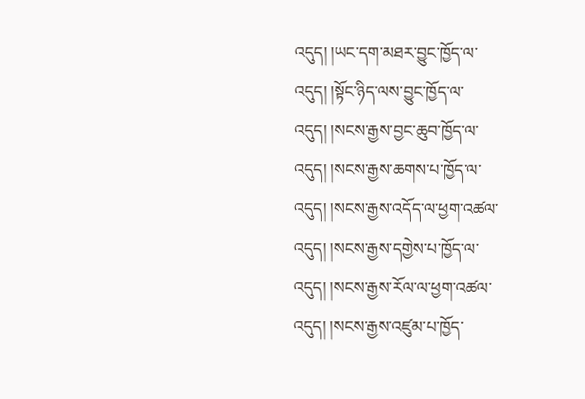འདུད། །ཡང་དག་མཐར་བྱུང་ཁྱོད་ལ་འདུད། །སྟོང་ཉིད་ལས་བྱུང་ཁྱོད་ལ་ འདུད། །སངས་རྒྱས་བྱང་ཆུབ་ཁྱོད་ལ་འདུད། །སངས་རྒྱས་ཆགས་པ་ཁྱོད་ལ་འདུད། །སངས་རྒྱས་འདོད་ལ་ཕྱག་འཚལ་འདུད། །སངས་རྒྱས་དགྱེས་པ་ཁྱོད་ལ་འདུད། །སངས་རྒྱས་རོལ་ལ་ཕྱག་འཚལ་འདུད། །སངས་རྒྱས་འཛུམ་པ་ཁྱོད་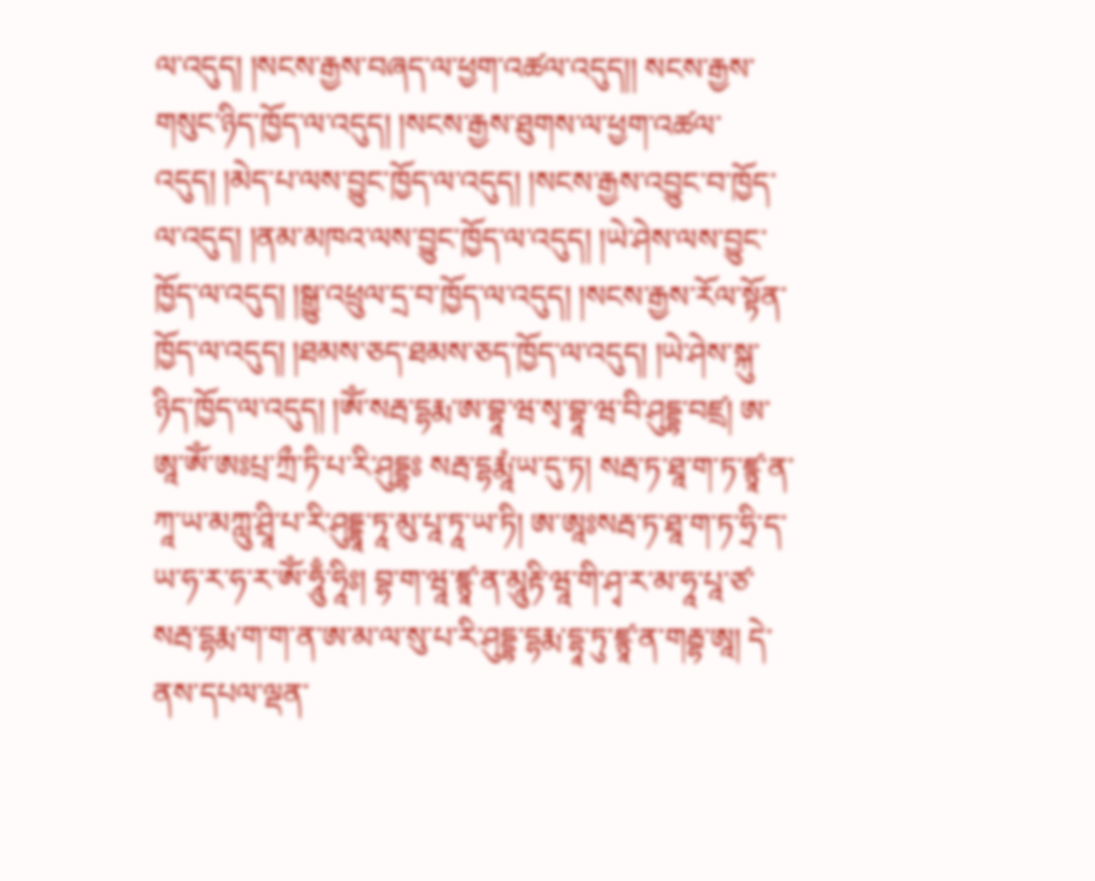ལ་འདུད། །སངས་རྒྱས་བཞད་ལ་ཕྱག་འཚལ་འདུད།། སངས་རྒྱས་གསུང་ཉིད་ཁྱོད་ལ་འདུད། །སངས་རྒྱས་ཐུགས་ལ་ཕྱག་འཚལ་འདུད། །མེད་པ་ལས་བྱུང་ཁྱོད་ལ་འདུད། །སངས་རྒྱས་འབྱུང་བ་ཁྱོད་ལ་འདུད། །ནམ་མཁའ་ལས་བྱུང་ཁྱོད་ལ་འདུད། །ཡེ་ཤེས་ལས་བྱུང་ཁྱོད་ལ་འདུད། །སྒྱུ་འཕྲུལ་དྲ་བ་ཁྱོད་ལ་འདུད། །སངས་རྒྱས་རོལ་སྟོན་ཁྱོད་ལ་འདུད། །ཐམས་ཅད་ཐམས་ཅད་ཁྱོད་ལ་འདུད། །ཡེ་ཤེས་སྐུ་ཉིད་ཁྱོད་ལ་འདུད། །ཨོཾ་སརྦ་དྷརྨ་ཨ་བྷཱ་ཝ་སྭ་བྷཱ་ཝ་བི་ཤུདྡྷ་བཛྲ། ཨ་ཨཱ་ཨོཾ་ཨཿཔྲ་ཀྲྀ་ཏི་པ་རི་ཤུདྡྷཿ སརྦ་དྷརྨཱཾ་ཡ་དུ་ཏ། སརྦ་ཏ་ཐཱ་ག་ཏ་ཛྙཱ་ན་ཀཱ་ཡ་མཀླུ་ཤྲཱི་པ་རི་ཤུདྡྷཱ་ཏཱ་མུ་པཱ་ཏཱ་ཡ་ཏི། ཨ་ཨཱཿསརྦ་ཏ་ཐཱ་ག་ཏ་ཧྲི་ད་ཡ་ཧ་ར་ཧ་ར་ཨོཾ་ཧཱུྃ་ཧཱིཿ། བྷ་ག་ཝཱ་ཛྙཱ་ན་མཱུརྟི་ཝཱ་གི་ཤྭ་ར་མ་ཧཱ་པཱ་ཙ་སརྦ་དྷརྨ་ག་ག་ན་ཨ་མ་ལ་སུ་པ་རི་ཤུདྡྷ་དྷརྨ་དྷཱ་ཏུ་ཛྙཱ་ན་གརྦྷ་ཨཱ། དེ་ནས་དཔལ་ལྡན་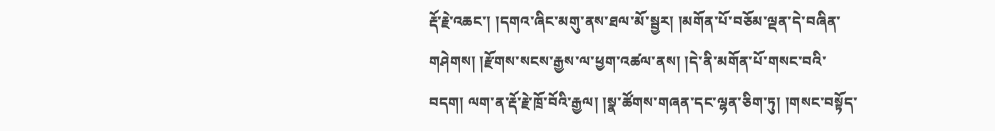རྡོ་རྗེ་འཆང་། །དགའ་ཞིང་མགུ་ནས་ཐལ་མོ་སྦྱར། །མགོན་པོ་བཅོམ་ལྡན་དེ་བཞིན་གཤེགས། །རྫོགས་སངས་རྒྱས་ལ་ཕྱག་འཚལ་ནས། །དེ་ནི་མགོན་པོ་གསང་བའི་བདག། ལག་ན་རྡོ་རྗེ་ཁྲོ་བོའི་རྒྱལ། །སྣ་ཚོགས་གཞན་དང་ལྷན་ཅིག་ཏུ། །གསང་བསྟོད་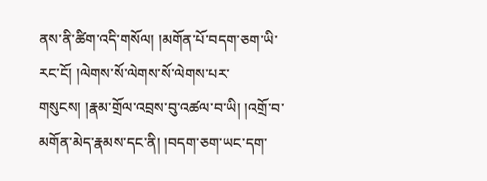ནས་ནི་ཚིག་འདི་གསོལ། །མགོན་པོ་བདག་ཅག་ཡི་རང་ངོ། །ལེགས་སོ་ལེགས་སོ་ལེགས་པར་གསུངས། །རྣམ་གྲོལ་འབྲས་བུ་འཚལ་བ་ཡི། །འགྲོ་བ་མགོན་མེད་རྣམས་དང་ནི། །བདག་ཅག་ཡང་དག་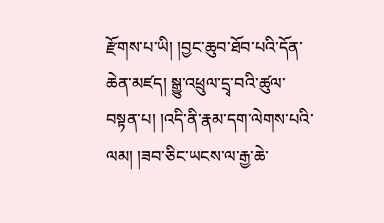རྫོགས་པ་ཡི། །བྱང་ཆུབ་ཐོབ་པའི་དོན་ཆེན་མཛད། སྒྱུ་འཕྲུལ་དྲྭ་བའི་ཚུལ་བསྟན་པ། །འདི་ནི་རྣམ་དག་ལེགས་པའི་ལམ། །ཟབ་ཅིང་ཡངས་ལ་རྒྱ་ཆེ་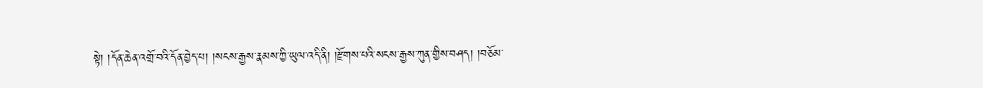སྟེ། །དོན་ཆེན་འགྲོ་བའི་དོན་བྱེད་པ། །སངས་རྒྱས་རྣམས་ཀྱི་ཡུལ་འདི་ནི། །རྫོགས་པའི་སངས་རྒྱས་ཀུན་གྱིས་བཤད། །བཅོམ་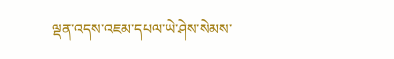ལྡན་འདས་འཇམ་དཔལ་ཡེ་ཤེས་སེམས་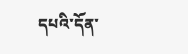དཔའི་དོན་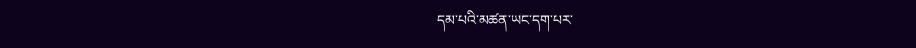དམ་པའི་མཚན་ཡང་དག་པར་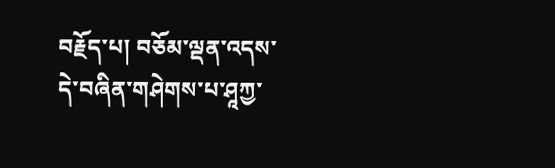བརྗོད་པ། བཅོམ་ལྡན་འདས་དེ་བཞིན་གཤེགས་པ་ཤཱཀྱ་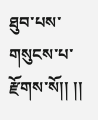ཐུབ་པས་གསུངས་པ་རྫོགས་སོ།། །།